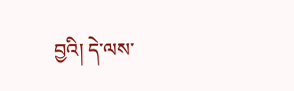བྱའི། དེ་ལས་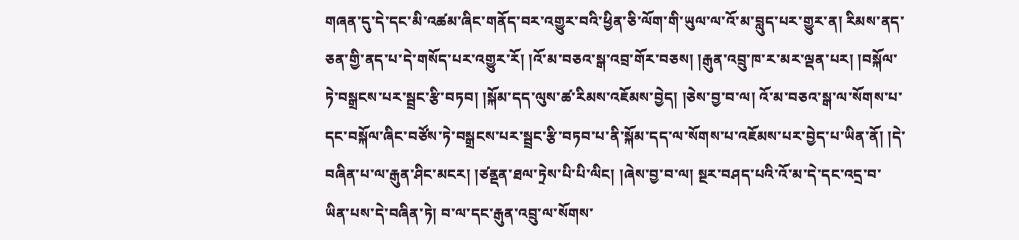གཞན་དུ་དེ་དང་མི་འཚམ་ཞིང་གནོད་བར་འགྱུར་བའི་ཕྱིན་ཅི་ལོག་གི་ཡུལ་ལ་འོ་མ་བླུད་པར་གྱུར་ན། རིམས་ནད་ཅན་གྱི་ནད་པ་དེ་གསོད་པར་འགྱུར་རོ། །འོ་མ་བཅའ་སྒ་འབྲ་གོར་བཅས། །རྒུན་འབྲུ་ཁ་ར་མར་ལྡན་པར། །བསྐོལ་ཏེ་བསྒྲངས་པར་སྦྲང་རྩི་བཏབ། །སྐོམ་དད་ལུས་ཚ་རིམས་འཇོམས་བྱེད། །ཅེས་བྱ་བ་ལ། འོ་མ་བཅའ་སྒ་ལ་སོགས་པ་དང་བསྐོལ་ཞིང་བཙོས་ཏེ་བསྒྲངས་པར་སྦྲང་རྩི་བཏབ་པ་ནི་སྐོམ་དད་ལ་སོགས་པ་འཇོམས་པར་བྱེད་པ་ཡིན་ནོ། །དེ་བཞིན་པ་ལ་རྒུན་ཤིང་མངར། །ཙནྡན་ཐལ་ཏྲེས་པི་པི་ལིང། །ཞེས་བྱ་བ་ལ། སྔར་བཤད་པའི་འོ་མ་དེ་དང་འདྲ་བ་ཡིན་པས་དེ་བཞིན་ཏེ། བ་ལ་དང་རྒུན་འབྲུ་ལ་སོགས་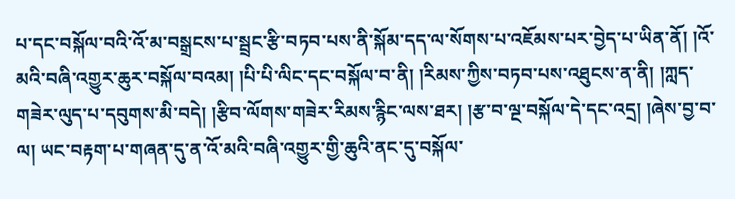པ་དང་བསྐོལ་བའི་འོ་མ་བསྒྲངས་པ་སྦྲང་རྩི་བཏབ་པས་ནི་སྐོམ་དད་ལ་སོགས་པ་འཇོམས་པར་བྱེད་པ་ཡིན་ནོ། །འོ་མའི་བཞི་འགྱུར་ཆུར་བསྐོལ་བའམ། །པི་པི་ལིང་དང་བསྐོལ་བ་ནི། །རིམས་ཀྱིས་བཏབ་པས་འཐུངས་ན་ནི། །ཀླད་གཟེར་ལུད་པ་དབུགས་མི་བདེ། །རྩིབ་ལོགས་གཟེར་རིམས་རྙིང་ལས་ཐར། །རྩ་བ་ལྔ་བསྐོལ་དེ་དང་འདྲ། །ཞེས་བྱ་བ་ལ། ཡང་བརྟག་པ་གཞན་དུ་ན་འོ་མའི་བཞི་འགྱུར་གྱི་ཆུའི་ནང་དུ་བསྐོལ་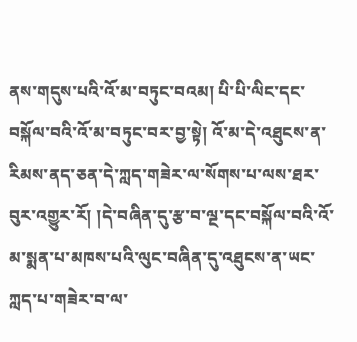ནས་གདུས་པའི་འོ་མ་བཏུང་བའམ། པི་པི་ལིང་དང་བསྐོལ་བའི་འོ་མ་བཏུང་བར་བྱ་སྟེ། འོ་མ་དེ་འཐུངས་ན་རིམས་ནད་ཅན་དེ་ཀླད་གཟེར་ལ་སོགས་པ་ལས་ཐར་བུར་འགྱུར་རོ། །དེ་བཞིན་དུ་རྩ་བ་ལྔ་དང་བསྐོལ་བའི་འོ་མ་སྨན་པ་མཁས་པའི་ལུང་བཞིན་དུ་འཐུངས་ན་ཡང་ཀླད་པ་གཟེར་བ་ལ་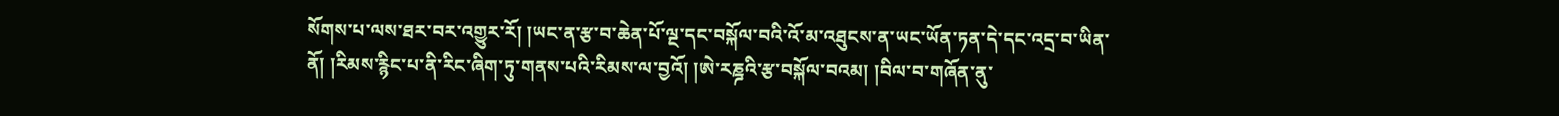སོགས་པ་ལས་ཐར་བར་འགྱུར་རོ། །ཡང་ན་རྩ་བ་ཆེན་པོ་ལྔ་དང་བསྐོལ་བའི་འོ་མ་འཐུངས་ན་ཡང་ཡོན་ཏན་དེ་དང་འདྲ་བ་ཡིན་ནོ། །རིམས་རྙིང་པ་ནི་རིང་ཞིག་ཏུ་གནས་པའི་རིམས་ལ་བྱའོ། །ཨེ་རཎྜའི་རྩ་བསྐོལ་བའམ། །བིལ་བ་གཞོན་ནུ་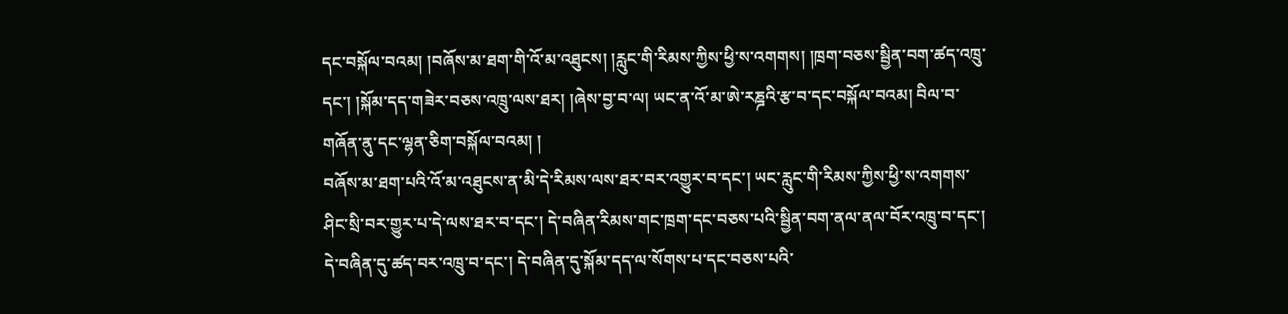དང་བསྐོལ་བའམ། །བཞོས་མ་ཐག་གི་འོ་མ་འཐུངས། །རླུང་གི་རིམས་ཀྱིས་ཕྱི་ས་འགགས། །ཁྲག་བཅས་སྦྱིན་བག་ཚད་འཁྲུ་དང་། །སྐོམ་དད་གཟེར་བཅས་འཁྲུ་ལས་ཐར། །ཞེས་བྱ་བ་ལ། ཡང་ན་འོ་མ་ཨེ་རཎྜའི་རྩ་བ་དང་བསྐོལ་བའམ། བིལ་བ་གཞོན་ནུ་དང་ལྷན་ཅིག་བསྐོལ་བའམ། །
བཞོས་མ་ཐག་པའི་འོ་མ་འཐུངས་ན་མི་དེ་རིམས་ལས་ཐར་བར་འགྱུར་བ་དང་། ཡང་རླུང་གི་རིམས་ཀྱིས་ཕྱི་ས་འགགས་ཤིང་སྲི་བར་གྱུར་པ་དེ་ལས་ཐར་བ་དང་། དེ་བཞིན་རིམས་གང་ཁྲག་དང་བཅས་པའི་སྦྱིན་བག་ནལ་ནལ་བོར་འཁྲུ་བ་དང་། དེ་བཞིན་དུ་ཚད་བར་འཁྲུ་བ་དང་། དེ་བཞིན་དུ་སྐོམ་དད་ལ་སོགས་པ་དང་བཅས་པའི་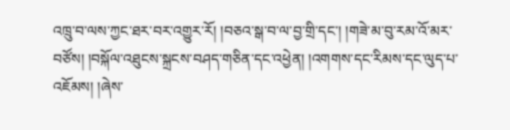འཁྲུ་བ་ལས་ཀྱང་ཐར་བར་འགྱུར་རོ། །བཅའ་སྒ་བ་ལ་བྱ་གྲི་དང་། །གཟེ་མ་བུ་རམ་འོ་མར་བཙོས། །བསྐོལ་འཐུངས་སྐྲངས་བཤད་གཅིན་དང་འཕྱེན། །འགགས་དང་རིམས་དང་ལུད་པ་འཇོམས། །ཞེས་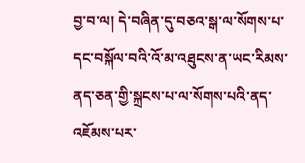བྱ་བ་ལ། དེ་བཞིན་དུ་བཅའ་སྒ་ལ་སོགས་པ་དང་བསྐོལ་བའི་འོ་མ་འཐུངས་ན་ཡང་རིམས་ནད་ཅན་གྱི་སྐྲངས་པ་ལ་སོགས་པའི་ནད་འཇོམས་པར་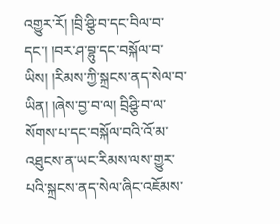འགྱུར་རོ། །བྲི་ཤྩི་བ་དང་བིལ་བ་དང་། །བར་ཤ་བྷུ་དང་བསྐོལ་བ་ཡིས། །རིམས་ཀྱི་སྐྲངས་ནད་སེལ་བ་ཡིན། །ཞེས་བྱ་བ་ལ། བྲིཤྩི་བ་ལ་སོགས་པ་དང་བསྐོལ་བའི་འོ་མ་འཐུངས་ན་ཡང་རིམས་ལས་གྱུར་པའི་སྐྲངས་ནད་སེལ་ཞིང་འཇོམས་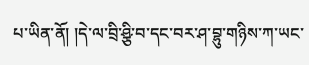པ་ཡིན་ནོ། །དེ་ལ་བྲི་ཤྩི་བ་དང་བར་ཤ་བྷུ་གཉིས་ཀ་ཡང་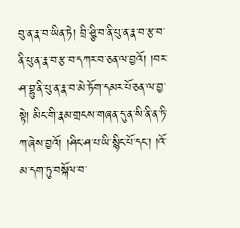བུ་ན་རྣ་བ་ཡིན་ཏེ། བྲི་ཤྩི་བ་ནི་པུ་ན་རྣ་བ་རྩ་བ་ནི་པུ་ན་རྣ་བ་རྩ་བ་དཀར་བ་ཅན་ལ་བྱའོ། །བར་ཤ་བྷུ་ནི་པུ་ན་རྣ་བ་མེ་ཏོག་དམར་པོ་ཅན་ལ་བྱ་སྟེ། མིང་གི་རྣམ་གྲངས་གཞན་དུ་ན་སི་ནི་ན་ཏི་ཀ་ཞེས་བྱའོ། །ཤིང་ཤ་པ་ཡི་སྙིང་པོ་དང་། །འོ་མ་དག་ཏུ་བསྐོལ་བ་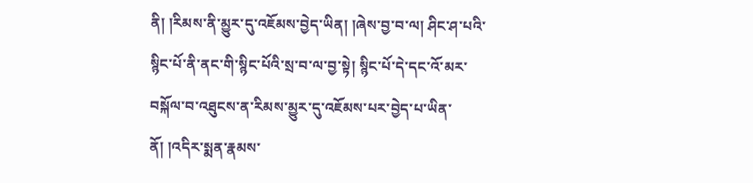ནི། །རིམས་ནི་མྱུར་དུ་འཇོམས་བྱེད་ཡིན། །ཞེས་བྱ་བ་ལ། ཤིང་ཤ་པའི་སྙིང་པོ་ནི་ནང་གི་སྙིང་པོའི་སྲ་བ་ལ་བྱ་སྟེ། སྙིང་པོ་དེ་དང་འོ་མར་བསྐོལ་བ་འཐུངས་ན་རིམས་མྱུར་དུ་འཇོམས་པར་བྱེད་པ་ཡིན་ནོ། །འདིར་སྨན་རྣམས་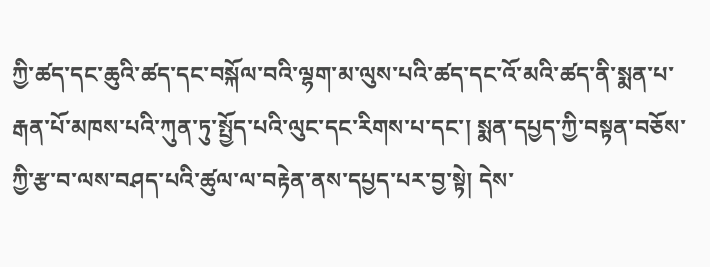ཀྱི་ཚད་དང་ཆུའི་ཚད་དང་བསྐོལ་བའི་ལྷག་མ་ལུས་པའི་ཚད་དང་འོ་མའི་ཚད་ནི་སྨན་པ་རྒན་པོ་མཁས་པའི་ཀུན་ཏུ་སྤྱོད་པའི་ལུང་དང་རིགས་པ་དང་། སྨན་དཔྱད་ཀྱི་བསྟན་བཅོས་ཀྱི་རྩ་བ་ལས་བཤད་པའི་ཚུལ་ལ་བརྟེན་ནས་དཔྱད་པར་བྱ་སྟེ། དེས་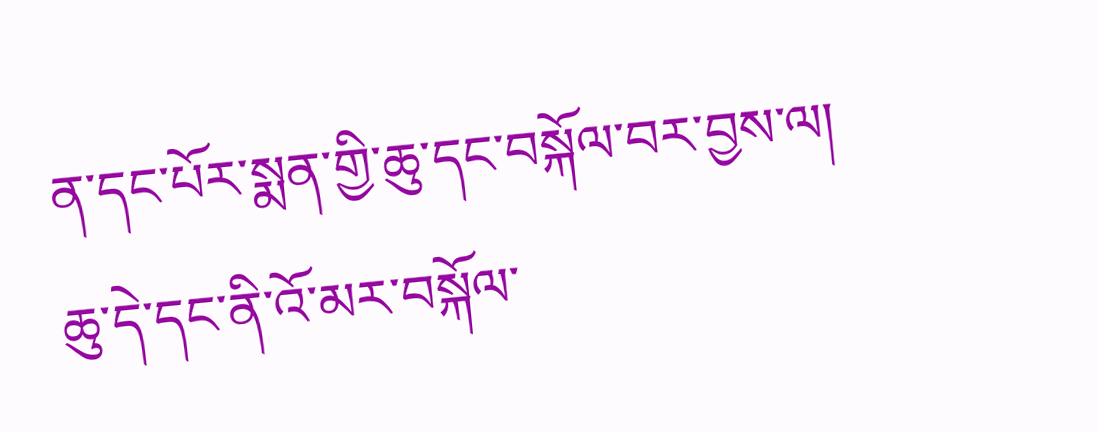ན་དང་པོར་སྨན་གྱི་ཆུ་དང་བསྐོལ་བར་བྱས་ལ། ཆུ་དེ་དང་ནི་འོ་མར་བསྐོལ་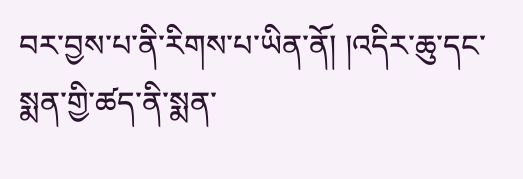བར་བྱས་པ་ནི་རིགས་པ་ཡིན་ནོ། །འདིར་ཆུ་དང་སྨན་གྱི་ཚད་ནི་སྨན་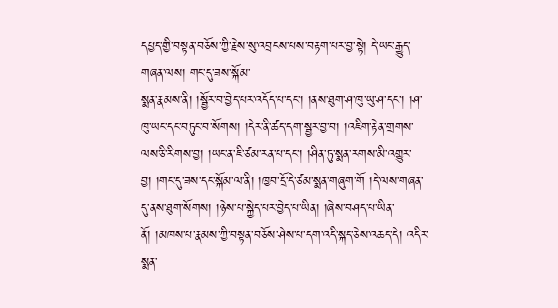དཔྱད་གྱི་བསྟན་བཅོས་ཀྱི་རྗེས་སུ་འབྲངས་པས་བརྟག་པར་བྱ་སྟེ། དེ་ཡང་རྒྱུད་གཞན་ལས། གང་དུ་ཟས་སྐོམ་
སྨན་རྣམས་ནི། །སྦྱོར་བ་བྱེད་པར་འདོད་པ་དང་། །ནས་ཐུག་ཤ་ཁུ་ཡུ་ཤ་དང་། །ཤ་ཁུ་ཡང་དང་བཏུང་བ་སོགས། །དེར་ནི་ཚད་དག་སྦྱར་བྱ་བ། །འཇིག་རྟེན་གྲགས་ལས་ཅི་རིགས་བྱ། །ཡང་ན་ཇི་ཙམ་རན་པ་དང་། །ཤིན་ཏུ་སྨན་རགས་མི་འགྱུར་བྱ། །གང་དུ་ཟས་དང་སྐོམ་ལ་ནི། །ཁྱབ་དྲོ་དེ་ཙམ་སྨན་གཞུག་གོ །དེ་ལས་གཞན་དུ་ནས་ཐུག་སོགས། །ཉེས་པ་སྐྱེད་པར་བྱེད་པ་ཡིན། །ཞེས་བཤད་པ་ཡིན་ནོ། །མཁས་པ་རྣམས་ཀྱི་བསྟན་བཅོས་ཤེས་པ་དག་འདི་སྐད་ཅེས་འཆད་དེ། འདིར་སྨན་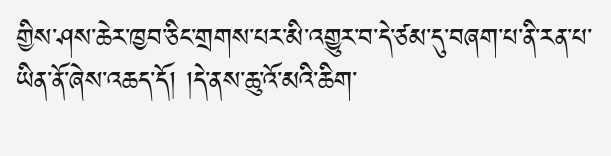གྱིས་ཤས་ཆེར་ཁྱབ་ཅིང་གྲགས་པར་མི་འགྱུར་བ་དེ་ཙམ་དུ་བཞག་པ་ནི་རན་པ་ཡིན་ནོ་ཞེས་འཆད་དོ། །དེ་ནས་ཆུ་འོ་མའི་ཆིག་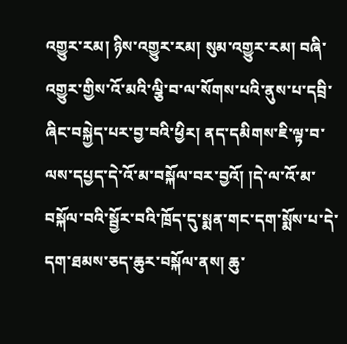འགྱུར་རམ། ཉིས་འགྱུར་རམ། སུམ་འགྱུར་རམ། བཞི་འགྱུར་གྱིས་འོ་མའི་ལྕི་བ་ལ་སོགས་པའི་ནུས་པ་དབྲི་ཞིང་བསྐྱེད་པར་བྱ་བའི་ཕྱིར། ནད་དམིགས་ཇི་ལྟ་བ་ལས་དཔྱད་དེ་འོ་མ་བསྐོལ་བར་བྱའོ། །དེ་ལ་འོ་མ་བསྐོལ་བའི་སྦྱོར་བའི་ཁྲོད་དུ་སྨན་གང་དག་སྨོས་པ་དེ་དག་ཐམས་ཅད་ཆུར་བསྐོལ་ནས། ཆུ་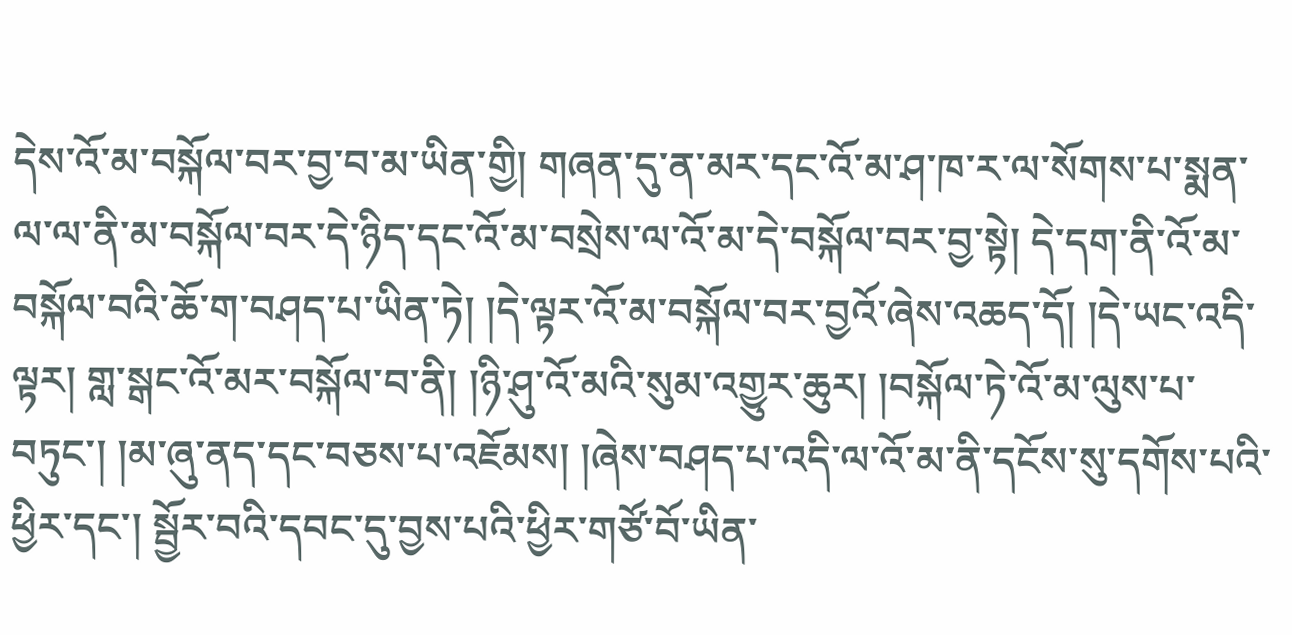དེས་འོ་མ་བསྐོལ་བར་བྱ་བ་མ་ཡིན་གྱི། གཞན་དུ་ན་མར་དང་འོ་མ་ཤ་ཁ་ར་ལ་སོགས་པ་སྨན་ལ་ལ་ནི་མ་བསྐོལ་བར་དེ་ཉིད་དང་འོ་མ་བསྲེས་ལ་འོ་མ་དེ་བསྐོལ་བར་བྱ་སྟེ། དེ་དག་ནི་འོ་མ་བསྐོལ་བའི་ཆོ་ག་བཤད་པ་ཡིན་ཏེ། །དེ་ལྟར་འོ་མ་བསྐོལ་བར་བྱའོ་ཞེས་འཆད་དོ། །དེ་ཡང་འདི་ལྟར། གླ་སྒང་འོ་མར་བསྐོལ་བ་ནི། །ཉི་ཤུ་འོ་མའི་སུམ་འགྱུར་ཆུར། །བསྐོལ་ཏེ་འོ་མ་ལུས་པ་བཏུང་། །མ་ཞུ་ནད་དང་བཅས་པ་འཇོམས། །ཞེས་བཤད་པ་འདི་ལ་འོ་མ་ནི་དངོས་སུ་དགོས་པའི་ཕྱིར་དང་། སྦྱོར་བའི་དབང་དུ་བྱས་པའི་ཕྱིར་གཙོ་བོ་ཡིན་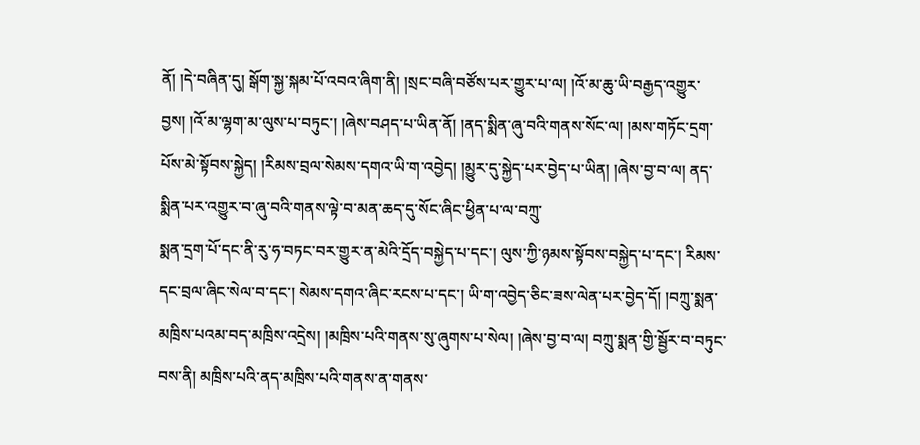ནོ། །དེ་བཞིན་དུ། སྒོག་སྐྱ་སྐམ་པོ་འབའ་ཞིག་ནི། །སྲང་བཞི་བཙོས་པར་གྱུར་པ་ལ། །འོ་མ་ཆུ་ཡི་བརྒྱད་འགྱུར་བྱས། །འོ་མ་ལྷག་མ་ལུས་པ་བཏུང་། །ཞེས་བཤད་པ་ཡིན་ནོ། །ནད་སྨིན་ཞུ་བའི་གནས་སོང་ལ། །མས་གཏོང་དྲག་པོས་མེ་སྟོབས་སྐྱེད། །རིམས་བྲལ་སེམས་དགའ་ཡི་ག་འབྱེད། །མྱུར་དུ་སྐྱེད་པར་བྱེད་པ་ཡིན། །ཞེས་བྱ་བ་ལ། ནད་སྨིན་པར་འགྱུར་བ་ཞུ་བའི་གནས་ལྟེ་བ་མན་ཆད་དུ་སོང་ཞིང་ཕྱིན་པ་ལ་བཀྲུ་
སྨན་དྲག་པོ་དང་ནི་རུ་ཧ་བཏང་བར་གྱུར་ན་མེའི་དྲོད་བསྐྱེད་པ་དང་། ལུས་ཀྱི་ཉམས་སྟོབས་བསྐྱེད་པ་དང་། རིམས་དང་བྲལ་ཞིང་སེལ་བ་དང་། སེམས་དགའ་ཞིང་རངས་པ་དང་། ཡི་ག་འབྱེད་ཅིང་ཟས་ལེན་པར་བྱེད་དོ། །བཀྲུ་སྨན་མཁྲིས་པའམ་བད་མཁྲིས་འདྲེས། །མཁྲིས་པའི་གནས་སུ་ཞུགས་པ་སེལ། །ཞེས་བྱ་བ་ལ། བཀྲུ་སྨན་གྱི་སྦྱོར་བ་བཏུང་བས་ནི། མཁྲིས་པའི་ནད་མཁྲིས་པའི་གནས་ན་གནས་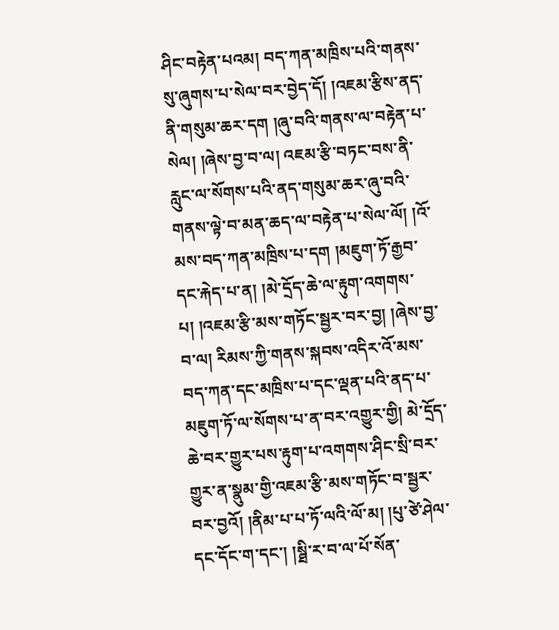ཤིང་བརྟེན་པའམ། བད་ཀན་མཁྲིས་པའི་གནས་སུ་ཞུགས་པ་སེལ་བར་བྱེད་དོ། །འཇམ་རྩིས་ནད་ནི་གསུམ་ཆར་དག །ཞུ་བའི་གནས་ལ་བརྟེན་པ་སེལ། །ཞེས་བྱ་བ་ལ། འཇམ་རྩི་བཏང་བས་ནི་རླུང་ལ་སོགས་པའི་ནད་གསུམ་ཆར་ཞུ་བའི་གནས་ལྟེ་བ་མན་ཆད་ལ་བརྟེན་པ་སེལ་ལོ། །འོ་མས་བད་ཀན་མཁྲིས་པ་དག །མཇུག་ཏོ་རྒྱབ་དང་རྐེད་པ་ན། །མེ་དྲོད་ཆེ་ལ་རྟུག་འགགས་པ། །འཇམ་རྩི་མས་གཏོང་སྦྱར་བར་བྱ། །ཞེས་བྱ་བ་ལ། རིམས་ཀྱི་གནས་སྐབས་འདིར་འོ་མས་བད་ཀན་དང་མཁྲིས་པ་དང་ལྡན་པའི་ནད་པ་མཇུག་ཏོ་ལ་སོགས་པ་ན་བར་འགྱུར་གྱི། མེ་དྲོད་ཆེ་བར་གྱུར་པས་རྟུག་པ་འགགས་ཤིང་སྲི་བར་གྱུར་ན་སྣུམ་གྱི་འཇམ་རྩི་མས་གཏོང་བ་སྦྱར་བར་བྱའོ། །ནིམ་པ་པ་ཏོ་ལའི་ལོ་མ། །པུ་ཙེ་ཤེལ་དང་དོང་ག་དང་། །སྠི་ར་བ་ལ་པོ་སོན་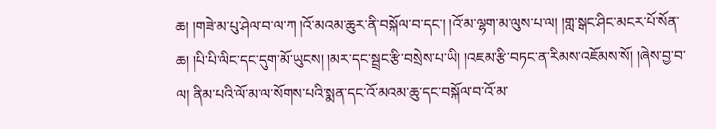ཆ། །གཟེ་མ་པུ་ཤེལ་བ་ལ་ཀ །འོ་མའམ་ཆུར་ནི་བསྐོལ་བ་དང་། །འོ་མ་ལྷག་མ་ལུས་པ་ལ། །གླ་སྒང་ཤིང་མངར་པོ་སོན་ཆ། །པི་པི་ལིང་དང་དུག་མོ་ཡུངས། །མར་དང་སྦྲང་རྩི་བསྲེས་པ་ཡི། །འཇམ་རྩི་བཏང་ན་རིམས་འཇོམས་སོ། །ཞེས་བྱ་བ་ལ། ནིམ་པའི་ལོ་མ་ལ་སོགས་པའི་སྨན་དང་འོ་མའམ་ཆུ་དང་བསྐོལ་བ་འོ་མ་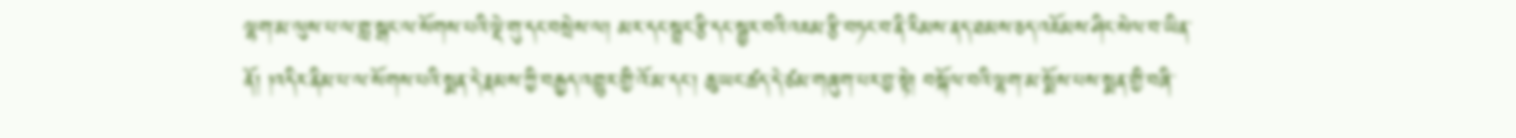ལྷག་མ་ལུས་པ་ལ་གླ་སྒང་ལ་སོགས་པའི་ལྡེ་གུ་དང་བསྲེས་ལ། མར་དང་སྦྲང་རྩི་དང་སྦྱར་བའི་འཇམ་རྩི་བཏང་བ་ནི་རིམས་ནད་ཐམས་ཅད་འཇོམས་ཤིང་སེལ་བ་ཡིན་ནོ། །འདིར་ནིམ་པ་ལ་སོགས་པའི་སྨན་དེ་རྣམས་ཀྱི་བརྒྱད་འགྱུར་གྱི་འོ་མ་དང་། ཆུ་ཡང་ཚད་དེ་ཙམ་གཞུག་པར་བྱ་སྟེ། བསྐོལ་བའི་ལྷག་མ་སྨོས་པས་སྨན་གྱི་བཞི་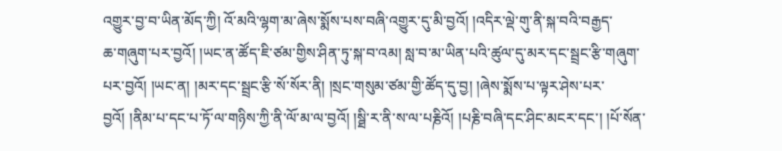འགྱུར་བྱ་བ་ཡིན་མོད་ཀྱི། འོ་མའི་ལྷག་མ་ཞེས་སྨོས་པས་བཞི་འགྱུར་དུ་མི་བྱའོ། །འདིར་ལྡེ་གུ་ནི་སྐ་བའི་བརྒྱད་
ཆ་གཞུག་པར་བྱའོ། །ཡང་ན་ཚོད་ཇི་ཙམ་གྱིས་ཤིན་ཏུ་སྐ་བ་འམ། སླ་བ་མ་ཡིན་པའི་ཚུལ་དུ་མར་དང་སྦྲང་རྩི་གཞུག་པར་བྱའོ། །ཡང་ན། །མར་དང་སྦྲང་རྩི་སོ་སོར་ནི། །སྲང་གསུམ་ཙམ་གྱི་ཚོད་དུ་བྱ། །ཞེས་སྨོས་པ་ལྟར་ཤེས་པར་བྱའོ། །ནིམ་པ་དང་པ་ཏོ་ལ་གཉིས་ཀྱི་ནི་ལོ་མ་ལ་བྱའོ། །སྠི་ར་ནི་ས་ལ་པརྞིའོ། །པརྞི་བཞི་དང་ཤིང་མངར་དང་། །པོ་སོན་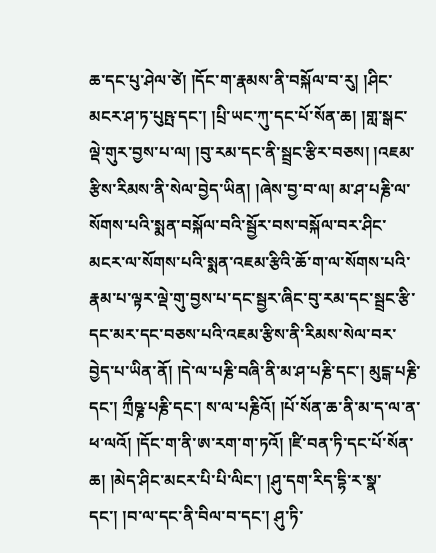ཆ་དང་པུ་ཤེལ་ཙེ། །དོང་ག་རྣམས་ནི་བསྐོལ་བ་རུ། །ཤིང་མངར་ཤ་ཏ་པུཥྤ་དང་། །པྲི་ཡང་ཀུ་དང་པོ་སོན་ཆ། །གླ་སྒང་ལྡེ་གུར་བྱས་པ་ལ། །བུ་རམ་དང་ནི་སྦྲང་རྩིར་བཅས། །འཇམ་རྩིས་རིམས་ནི་སེལ་བྱེད་ཡིན། །ཞེས་བྱ་བ་ལ། མ་ཤ་པརྞི་ལ་སོགས་པའི་སྨན་བསྐོལ་བའི་སྦྱོར་བས་བསྐོལ་བར་ཤིང་མངར་ལ་སོགས་པའི་སྨན་འཇམ་རྩིའི་ཆོ་ག་ལ་སོགས་པའི་རྣམ་པ་ལྟར་ལྡེ་གུ་བྱས་པ་དང་སྦྱར་ཞིང་བུ་རམ་དང་སྦྲང་རྩི་དང་མར་དང་བཅས་པའི་འཇམ་རྩིས་ནི་རིམས་སེལ་བར་བྱེད་པ་ཡིན་ནོ། །དེ་ལ་པརྞི་བཞི་ནི་མ་ཤ་པརྞི་དང་། མུངྒ་པརྞི་དང་། ཀྲྀཥྞ་པརྞི་དང་། ས་ལ་པརྞིའོ། །པོ་སོན་ཆ་ནི་མ་ད་ལ་ན་ཕ་ལའོ། །དོང་ག་ནི་ཨ་རག་ག་ཏའོ། །ཛི་བན་ཏི་དང་པོ་སོན་ཆ། །མེད་ཤིང་མངར་པི་པི་ལིང་། །ཤུ་དག་རིད་དྷི་ར་སྣ་དང་། །བ་ལ་དང་ནི་བིལ་བ་དང་། ཤུ་ཏི་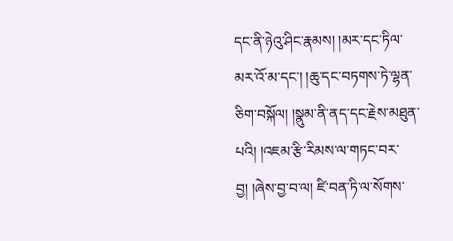དང་ནི་ཉེའུ་ཤིང་རྣམས། །མར་དང་ཏིལ་མར་འོ་མ་དང་། །ཆུ་དང་བཏགས་ཏེ་ལྷན་ཅིག་བསྐོལ། །སྣུམ་ནི་ནད་དང་རྗེས་མཐུན་པའི། །འཇམ་རྩི་རིམས་ལ་གཏང་བར་བྱ། །ཞེས་བྱ་བ་ལ། ཛི་བན་ཏི་ལ་སོགས་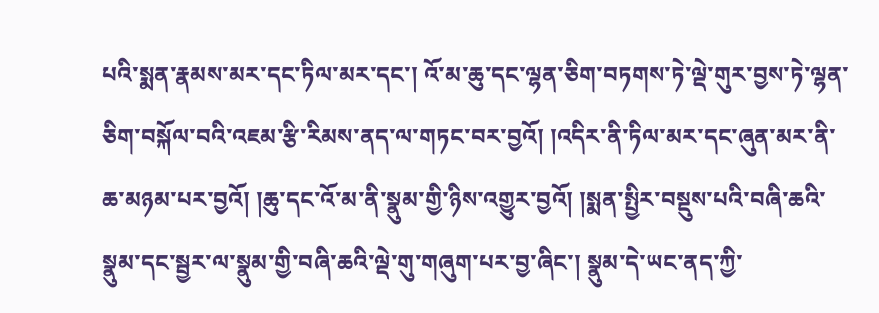པའི་སྨན་རྣམས་མར་དང་ཏིལ་མར་དང་། འོ་མ་ཆུ་དང་ལྷན་ཅིག་བཏགས་ཏེ་ལྡེ་གུར་བྱས་ཏེ་ལྷན་ཅིག་བསྐོལ་བའི་འཇམ་རྩི་རིམས་ནད་ལ་གཏང་བར་བྱའོ། །འདིར་ནི་ཏིལ་མར་དང་ཞུན་མར་ནི་ཆ་མཉམ་པར་བྱའོ། །ཆུ་དང་འོ་མ་ནི་སྣུམ་གྱི་ཉིས་འགྱུར་བྱའོ། །སྨན་སྤྱིར་བསྡུས་པའི་བཞི་ཆའི་སྣུམ་དང་སྦྱར་ལ་སྣུམ་གྱི་བཞི་ཆའི་ལྡེ་གུ་གཞུག་པར་བྱ་ཞིང་། སྣུམ་དེ་ཡང་ནད་ཀྱི་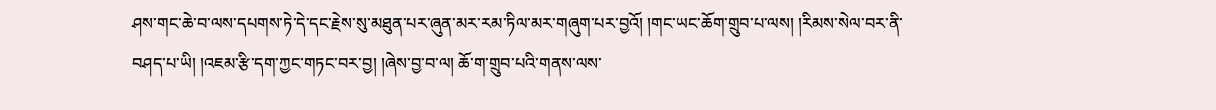ཤས་གང་ཆེ་བ་ལས་དཔགས་ཏེ་དེ་དང་རྗེས་སུ་མཐུན་པར་ཞུན་མར་རམ་ཏིལ་མར་གཞུག་པར་བྱའོ། །གང་ཡང་ཆོག་གྲུབ་པ་ལས། །རིམས་སེལ་བར་ནི་བཤད་པ་ཡི། །འཇམ་རྩི་དག་ཀྱང་གཏང་བར་བྱ། །ཞེས་བྱ་བ་ལ། ཆོ་ག་གྲུབ་པའི་གནས་ལས་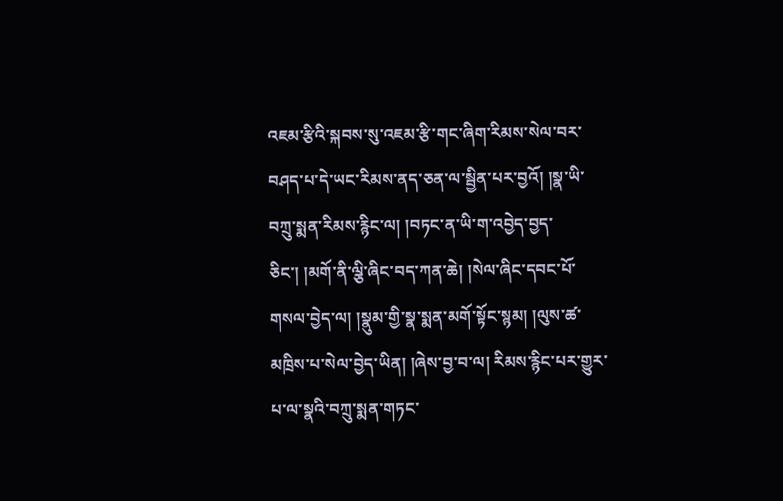འཇམ་རྩིའི་སྐབས་སུ་འཇམ་རྩི་གང་ཞིག་རིམས་སེལ་བར་བཤད་པ་དེ་ཡང་རིམས་ནད་ཅན་ལ་སྦྱིན་པར་བྱའོ། །སྣ་ཡི་བཀྲུ་སྨན་རིམས་རྙིང་ལ། །བཏང་ན་ཡི་ག་འབྱེད་བྱད་ཅིང་། །མགོ་ནི་ལྕི་ཞིང་བད་ཀན་ཆེ། །སེལ་ཞིང་དབང་པོ་གསལ་བྱེད་ལ། །སྣུམ་གྱི་སྣ་སྨན་མགོ་སྟོང་སྙམ། །ལུས་ཚ་མཁྲིས་པ་སེལ་བྱེད་ཡིན། །ཞེས་བྱ་བ་ལ། རིམས་རྙིང་པར་གྱུར་པ་ལ་སྣའི་བཀྲུ་སྨན་གཏང་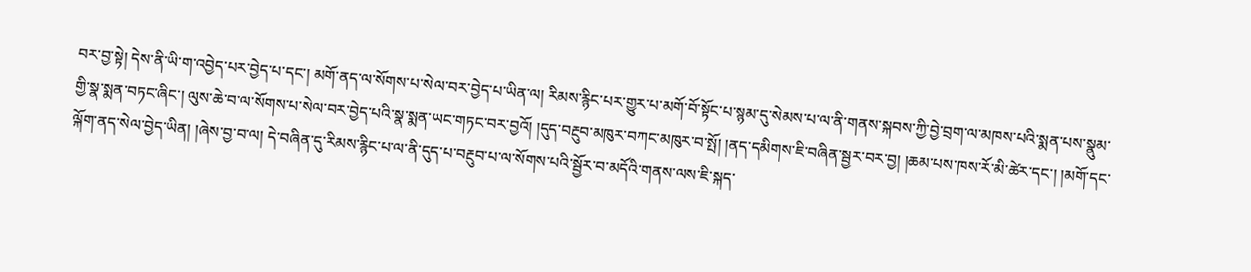བར་བྱ་སྟེ། དེས་ནི་ཡི་ག་འབྱེད་པར་བྱེད་པ་དང་། མགོ་ནད་ལ་སོགས་པ་སེལ་བར་བྱེད་པ་ཡིན་ལ། རིམས་རྙིང་པར་གྱུར་པ་མགོ་བོ་སྟོང་པ་སྙམ་དུ་སེམས་པ་ལ་ནི་གནས་སྐབས་ཀྱི་བྱེ་བྲག་ལ་མཁས་པའི་སྨན་པས་སྣུམ་གྱི་སྣ་སྨན་བཏང་ཞིང་། ལུས་ཆེ་བ་ལ་སོགས་པ་སེལ་བར་བྱེད་པའི་སྣ་སྨན་ཡང་གཏང་བར་བྱའོ། །དུད་བརྔུབ་མཁུར་བཀང་མཁུར་བ་སྤོ། །ནད་དམིགས་ཇི་བཞིན་སྦྱར་བར་བྱ། །ཆམ་པས་ཁས་རོ་མི་ཚེར་དང་། །མགོ་དང་ལྐོག་ནད་སེལ་བྱེད་ཡིན། །ཞེས་བྱ་བ་ལ། དེ་བཞིན་དུ་རིམས་རྙིང་པ་ལ་ནི་དུད་པ་བརྔུབ་པ་ལ་སོགས་པའི་སྦྱོར་བ་མདོའི་གནས་ལས་ཇི་སྐད་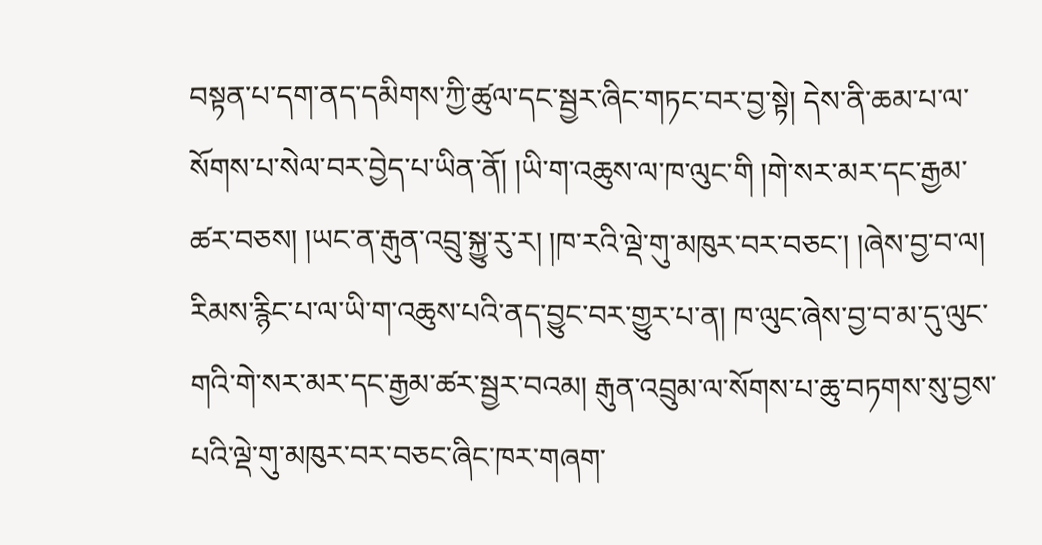བསྟན་པ་དག་ནད་དམིགས་ཀྱི་ཚུལ་དང་སྦྱར་ཞིང་གཏང་བར་བྱ་སྟེ། དེས་ནི་ཆམ་པ་ལ་སོགས་པ་སེལ་བར་བྱེད་པ་ཡིན་ནོ། །ཡི་ག་འཆུས་ལ་ཁ་ལུང་གི །གེ་སར་མར་དང་རྒྱམ་ཚར་བཅས། །ཡང་ན་རྒུན་འབྲུ་སྐྱུ་རུ་ར། །ཁ་རའི་ལྡེ་གུ་མཁུར་བར་བཅང་། །ཞེས་བྱ་བ་ལ། རིམས་རྙིང་པ་ལ་ཡི་ག་འཆུས་པའི་ནད་བྱུང་བར་གྱུར་པ་ན། ཁ་ལུང་ཞེས་བྱ་བ་མ་དུ་ལུང་གའི་གེ་སར་མར་དང་རྒྱམ་ཚར་སྦྱར་བའམ། རྒུན་འབྲུམ་ལ་སོགས་པ་ཆུ་བཏགས་སུ་བྱས་པའི་ལྡེ་གུ་མཁུར་བར་བཅང་ཞིང་ཁར་གཞག་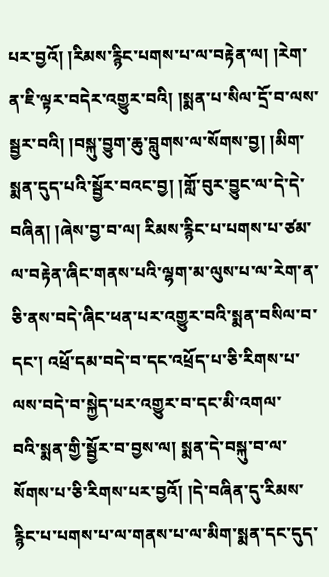པར་བྱའོ། །རིམས་རྙིང་པགས་པ་ལ་བརྟེན་ལ། །རེག་ན་ཇི་ལྟར་བདེར་འགྱུར་བའི། །སྨན་པ་སིལ་དྲོ་བ་ལས་སྦྱར་བའི། །བསྐུ་བྱུག་ཆུ་བླུགས་ལ་སོགས་བྱ། །མིག་སྨན་དུད་པའི་སྦྱོར་བའང་བྱ། །གློ་བུར་བྱུང་ལ་དེ་དེ་བཞིན། །ཞེས་བྱ་བ་ལ། རིམས་རྙིང་པ་པགས་པ་ཙམ་ལ་བརྟེན་ཞིང་གནས་པའི་ལྷག་མ་ལུས་པ་ལ་རེག་ན་ཅི་ནས་བདེ་ཞིང་ཕན་པར་འགྱུར་བའི་སྨན་བསིལ་བ་དང་། འཕྲོ་དམ་བདེ་བ་དང་འཕྲོད་པ་ཅི་རིགས་པ་ལས་བདེ་བ་སྐྱེད་པར་འགྱུར་བ་དང་མི་འགལ་
བའི་སྨན་གྱི་སྦྱོར་བ་བྱས་ལ། སྨན་དེ་བསྐུ་བ་ལ་སོགས་པ་ཅི་རིགས་པར་བྱའོ། །དེ་བཞིན་དུ་རིམས་རྙིང་པ་པགས་པ་ལ་གནས་པ་ལ་མིག་སྨན་དང་དུད་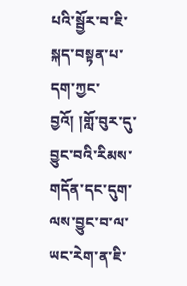པའི་སྦྱོར་བ་ཇི་སྐད་བསྟན་པ་དག་ཀྱང་བྱའོ། །གློ་བུར་དུ་བྱུང་བའི་རིམས་གདོན་དང་དུག་ལས་བྱུང་བ་ལ་ཡང་རེག་ན་ཇི་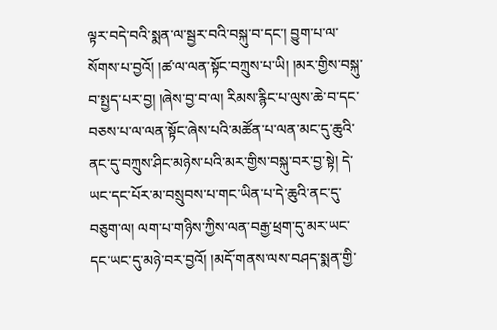ལྟར་བདེ་བའི་སྨན་ལ་སྦྱར་བའི་བསྐུ་བ་དང་། བྱུག་པ་ལ་སོགས་པ་བྱའོ། །ཚ་ལ་ལན་སྟོང་བཀྲུས་པ་ཡི། །མར་གྱིས་བསྐུ་བ་སྤྱད་པར་བྱ། །ཞེས་བྱ་བ་ལ། རིམས་རྙིང་པ་ལུས་ཆེ་བ་དང་བཅས་པ་ལ་ལན་སྟོང་ཞེས་པའི་མཚོན་པ་ལན་མང་དུ་ཆུའི་ནང་དུ་བཀྲུས་ཤིང་མཉེས་པའི་མར་གྱིས་བསྐུ་བར་བྱ་སྟེ། དེ་ཡང་དང་པོར་མ་བསྲུབས་པ་གང་ཡིན་པ་དེ་ཆུའི་ནང་དུ་བཅུག་ལ། ལག་པ་གཉིས་ཀྱིས་ལན་བརྒྱ་ཕྲག་དུ་མར་ཡང་དང་ཡང་དུ་མཉེ་བར་བྱའོ། །མདོ་གནས་ལས་བཤད་སྨན་གྱི་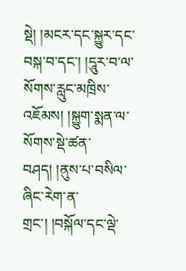སྡེ། །མངར་དང་སྐྱུར་དང་བསྐ་བ་དང་། །དཱུར་བ་ལ་སོགས་རླུང་མཁྲིས་འཇོམས། །སྐྱུག་སྨན་ལ་སོགས་སྡེ་ཚན་བཤད། །ནུས་པ་བསིལ་ཞིང་རེག་ན་གྲང་། །བསྐོལ་དང་ལྡེ་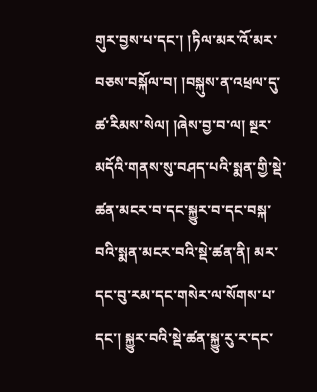གུར་བྱས་པ་དང་། །ཏིལ་མར་འོ་མར་བཅས་བསྐོལ་བ། །བསྐུས་ན་འཕྲལ་དུ་ཚ་རིམས་སེལ། །ཞེས་བྱ་བ་ལ། སྔར་མདོའི་གནས་སུ་བཤད་པའི་སྨན་གྱི་སྡེ་ཚན་མངར་བ་དང་སྐྱུར་བ་དང་བསྐ་བའི་སྨན་མངར་བའི་སྡེ་ཚན་ནི། མར་དང་བུ་རམ་དང་གསེར་ལ་སོགས་པ་དང་། སྐྱུར་བའི་སྡེ་ཚན་སྐྱུ་རུ་ར་དང་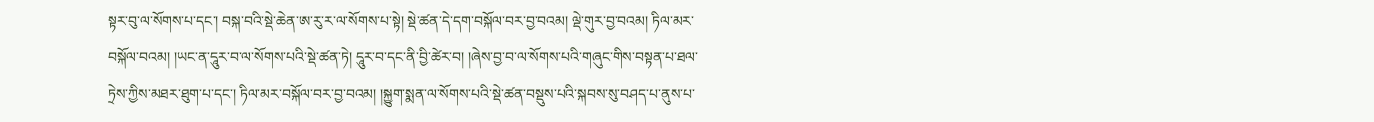སྟར་བུ་ལ་སོགས་པ་དང་། བསྐ་བའི་སྡེ་ཆེན་ཨ་རུ་ར་ལ་སོགས་པ་སྟེ། སྡེ་ཚན་དེ་དག་བསྐོལ་བར་བྱ་བའམ། ལྡེ་གུར་བྱ་བའམ། ཏིལ་མར་བསྐོལ་བའམ། །ཡང་ན་དཱུར་བ་ལ་སོགས་པའི་སྡེ་ཚན་ཏེ། དཱུར་བ་དང་ནི་བྱི་ཚེར་བ། །ཞེས་བྱ་བ་ལ་སོགས་པའི་གཞུང་གིས་བསྟན་པ་ཐལ་ཏྲེས་ཀྱིས་མཐར་ཐུག་པ་དང་། ཏིལ་མར་བསྐོལ་བར་བྱ་བའམ། །སྐྱུག་སྨན་ལ་སོགས་པའི་སྡེ་ཚན་བསྡུས་པའི་སྐབས་སུ་བཤད་པ་ནུས་པ་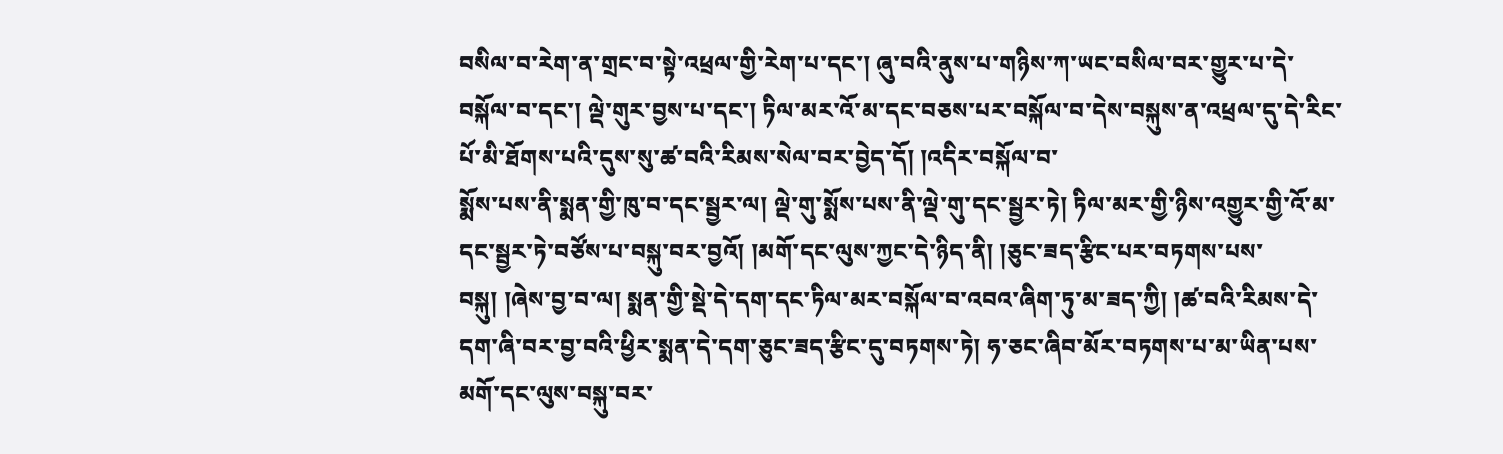བསིལ་བ་རེག་ན་གྲང་བ་སྟེ་འཕྲལ་གྱི་རེག་པ་དང་། ཞུ་བའི་ནུས་པ་གཉིས་ཀ་ཡང་བསིལ་བར་གྱུར་པ་དེ་བསྐོལ་བ་དང་། ལྡེ་གུར་བྱས་པ་དང་། ཏིལ་མར་འོ་མ་དང་བཅས་པར་བསྐོལ་བ་དེས་བསྐུས་ན་འཕྲལ་དུ་དེ་རིང་པོ་མི་ཐོགས་པའི་དུས་སུ་ཚ་བའི་རིམས་སེལ་བར་བྱེད་དོ། །འདིར་བསྐོལ་བ་
སྨོས་པས་ནི་སྨན་གྱི་ཁུ་བ་དང་སྦྱར་ལ། ལྡེ་གུ་སྨོས་པས་ནི་ལྡེ་གུ་དང་སྦྱར་ཏེ། ཏིལ་མར་གྱི་ཉིས་འགྱུར་གྱི་འོ་མ་དང་སྦྱར་ཏེ་བཙོས་པ་བསྐུ་བར་བྱའོ། །མགོ་དང་ལུས་ཀྱང་དེ་ཉིད་ནི། །ཅུང་ཟད་རྩིང་པར་བཏགས་པས་བསྐུ། །ཞེས་བྱ་བ་ལ། སྨན་གྱི་སྡེ་དེ་དག་དང་ཏིལ་མར་བསྐོལ་བ་འབའ་ཞིག་ཏུ་མ་ཟད་ཀྱི། །ཚ་བའི་རིམས་དེ་དག་ཞི་བར་བྱ་བའི་ཕྱིར་སྨན་དེ་དག་ཅུང་ཟད་རྩིང་དུ་བཏགས་ཏེ། ཧ་ཅང་ཞིབ་མོར་བཏགས་པ་མ་ཡིན་པས་མགོ་དང་ལུས་བསྐུ་བར་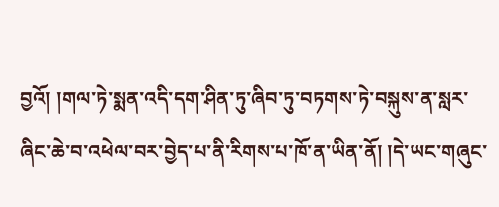བྱའོ། །གལ་ཏེ་སྨན་འདི་དག་ཤིན་ཏུ་ཞིབ་ཏུ་བཏགས་ཏེ་བསྐུས་ན་སླར་ཞིང་ཆེ་བ་འཕེལ་བར་བྱེད་པ་ནི་རིགས་པ་ཁོ་ན་ཡིན་ནོ། །དེ་ཡང་གཞུང་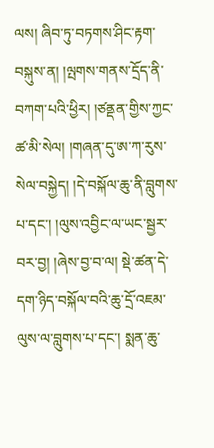ལས། ཞིབ་ཏུ་བཏགས་ཤིང་རྟག་བསྐུས་ན། །ལྤགས་གནས་དྲོད་ནི་བཀག་པའི་ཕྱིར། །ཙནྡན་གྱིས་ཀྱང་ཚ་མི་སེལ། །གཞན་དུ་ཨ་ཀ་རུས་སེལ་བསྐྱེད། །དེ་བསྐོལ་ཆུ་ནི་བླུགས་པ་དང་། །ལུས་འབྱིང་ལ་ཡང་སྦྱར་བར་བྱ། །ཞེས་བྱ་བ་ལ། སྡེ་ཚན་དེ་དག་ཉིད་བསྐོལ་བའི་ཆུ་དྲོ་འཇམ་ལུས་ལ་བླུགས་པ་དང་། སྨན་ཆུ་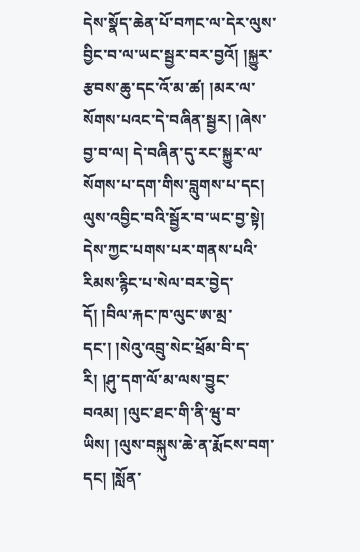དེས་སྣོད་ཆེན་པོ་བཀང་ལ་དེར་ལུས་བྱིང་བ་ལ་ཡང་སྦྱར་བར་བྱའོ། །སྐྱུར་རྩབས་ཆུ་དང་འོ་མ་ཚ། །མར་ལ་སོགས་པའང་དེ་བཞིན་སྦྱར། །ཞེས་བྱ་བ་ལ། དེ་བཞིན་དུ་རང་སྐྱུར་ལ་སོགས་པ་དག་གིས་བླུགས་པ་དང། ལུས་འབྱིང་བའི་སྦྱོར་བ་ཡང་བྱ་སྟེ། དེས་ཀྱང་པགས་པར་གནས་པའི་རིམས་རྙིང་པ་སེལ་བར་བྱེད་དོ། །བིལ་རྐང་ཁ་ལུང་ཨ་མྲ་དང་། །སེའུ་འབྲུ་སེང་ཕྲོམ་བི་ད་རི། །ཤུ་དག་ལོ་མ་ལས་བྱུང་བའམ། །ལུང་ཐང་གི་ནི་ཝུ་བ་ཡིས། །ལུས་བསྐུས་ཆེ་ན་རྨོངས་བག་དང། །སློན་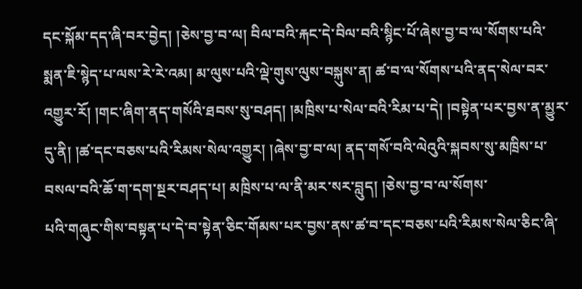དང་སྐོམ་དད་ཞི་བར་བྱེད། །ཅེས་བྱ་བ་ལ། བིལ་བའི་རྐང་དེ་བིལ་བའི་སྙིང་པོ་ཞེས་བྱ་བ་ལ་སོགས་པའི་སྨན་ཇི་སྙེད་པ་ལས་རེ་རེ་འམ། མ་ལུས་པའི་ལྡེ་གུས་ལུས་བསྐུས་ན། ཚ་བ་ལ་སོགས་པའི་ནད་སེལ་བར་འགྱུར་རོ། །གང་ཞིག་ནད་གསོའི་ཐབས་སུ་བཤད། །མཁྲིས་པ་སེལ་བའི་རིམ་པ་དེ། །བསྟེན་པར་བྱས་ན་མྱུར་དུ་ནི། །ཚ་དང་བཅས་པའི་རིམས་སེལ་འགྱུར། །ཞེས་བྱ་བ་ལ། ནད་གསོ་བའི་ལེའུའི་སྐབས་སུ་མཁྲིས་པ་བསལ་བའི་ཆོ་ག་དག་སྔར་བཤད་པ། མཁྲིས་པ་ལ་ནི་མར་སར་བླུད། །ཅེས་བྱ་བ་ལ་སོགས་
པའི་གཞུང་གིས་བསྟན་པ་དེ་བ་སྟེན་ཅིང་གོམས་པར་བྱས་ནས་ཚ་བ་དང་བཅས་པའི་རིམས་སེལ་ཅིང་ཞི་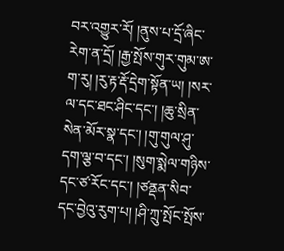བར་འགྱུར་རོ། །ནུས་པ་དྲོ་ཞིང་རེག་ན་དྲོ། །རྒྱ་སྤོས་གུར་གུམ་ཨ་ག་རུ། །རུ་རྟ་རྡོ་དྲེག་སྟོན་ཡ། །སར་ལ་དང་ཐང་ཤིང་དང་། །ཆུ་སྲིན་སེན་མོར་སྣ་དང་། །གུ་གུལ་ཤུ་དག་ལྕ་བ་དང་། །སུག་སྨེལ་གཉིས་དང་ཙ་རོང་དང་། །ཙནྡན་སིབ་དང་བྱེའུ་རུག་པ། །ཤི་ཀྲུ་སྤོང་སྤོས་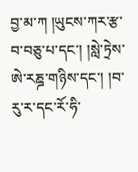བྱ་མ་ཀ །ཡུངས་ཀར་རྩ་བ་བཅུ་པ་དང་། །སླེ་ཏྲེས་ཨེ་རཎྜ་གཉིས་དང་། །བ་རུ་ར་དང་རོ་ཧི་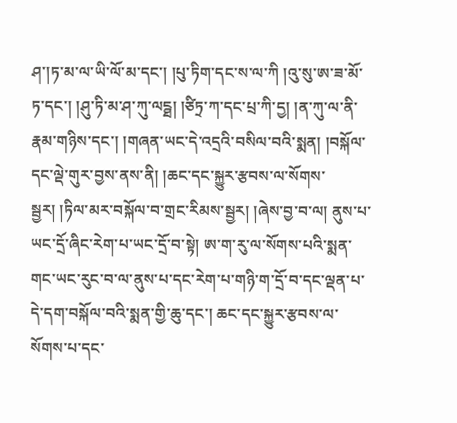ཤ་།ཏ་མ་ལ་ཡི་ལོ་མ་དང་། །པུ་ཏིག་དང་ས་ལ་ཀི །འུ་སུ་ཨ་ཟ་མོ་ཏ་དང་། །ཤུ་ཏི་མ་ཤ་ཀུ་ལངྠ། །ཙིཏྲ་ཀ་དང་པྲ་ཀི་དྱ། །ན་ཀུ་ལ་ནི་རྣམ་གཉིས་དང་། །གཞན་ཡང་དེ་འདྲའི་བསིལ་བའི་སྨན། །བསྐོལ་དང་ལྡེ་གུར་བྱས་ནས་ནི། །ཆང་དང་སྐྱུར་རྩབས་ལ་སོགས་སྦྱར། །ཏིལ་མར་བསྐོལ་བ་གྲང་རིམས་སྦྱར། །ཞེས་བྱ་བ་ལ། ནུས་པ་ཡང་དྲོ་ཞིང་རེག་པ་ཡང་དྲོ་བ་སྟེ། ཨ་ག་རུ་ལ་སོགས་པའི་སྨན་གང་ཡང་རུང་བ་ལ་ནུས་པ་དང་རེག་པ་གཉི་ག་དྲོ་བ་དང་ལྡན་པ་དེ་དག་བསྐོལ་བའི་སྨན་གྱི་ཆུ་དང་། ཆང་དང་སྐྱུར་རྩབས་ལ་སོགས་པ་དང་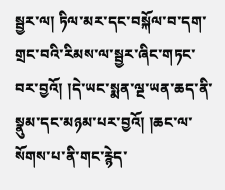སྦྱར་ལ། ཏིལ་མར་དང་བསྐོལ་བ་དག་གྲང་བའི་རིམས་ལ་སྦྱར་ཞིང་གཏང་བར་བྱའོ། །དེ་ཡང་སྨན་ལྔ་ཡན་ཆད་ནི་སྣུམ་དང་མཉམ་པར་བྱའོ། །ཆང་ལ་སོགས་པ་ནི་གང་རྙེད་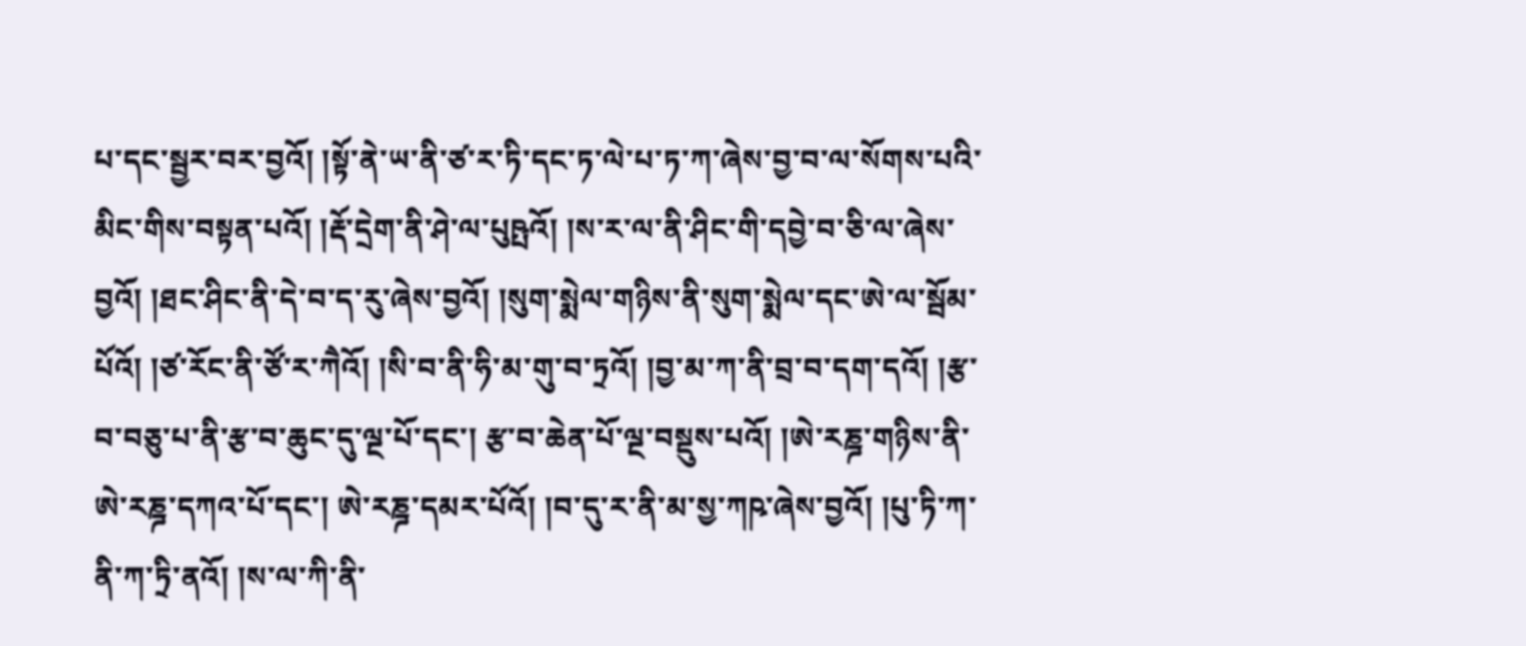པ་དང་སྦྱར་བར་བྱའོ། །སྟོ་ནེ་ཡ་ནི་ཙ་ར་ཏི་དང་ཏ་ལེ་པ་ཏ་ཀ་ཞེས་བྱ་བ་ལ་སོགས་པའི་མིང་གིས་བསྟན་པའོ། །རྡོ་དྲེག་ནི་ཤེ་ལ་པུཥྤའོ། །ས་ར་ལ་ནི་ཤིང་གི་དབྱེ་བ་ཅི་ལ་ཞེས་བྱའོ། །ཐང་ཤིང་ནི་དེ་བ་ད་རུ་ཞེས་བྱའོ། །སུག་སྨེལ་གཉིས་ནི་སུག་སྨེལ་དང་ཨེ་ལ་སྦོམ་པོའོ། །ཙ་རོང་ནི་ཙོ་ར་ཀཻའོ། །སི་བ་ནི་ཧི་མ་གུ་བ་ཏྲའོ། །བྱ་མ་ཀ་ནི་བྲ་བ་དག་དའོ། །རྩ་བ་བཅུ་པ་ནི་རྩ་བ་ཆུང་དུ་ལྔ་པོ་དང་། རྩ་བ་ཆེན་པོ་ལྔ་བསྡུས་པའོ། །ཨེ་རཎྜ་གཉིས་ནི་ཨེ་རཎྜ་དཀའ་པོ་དང་། ཨེ་རཎྜ་དམར་པོའོ། །བ་དུ་ར་ནི་མ་སྱ་ཀཥ་ཞེས་བྱའོ། །པུ་ཏི་ཀ་ནི་ཀ་ཏྲི་ནའོ། །ས་ལ་ཀི་ནི་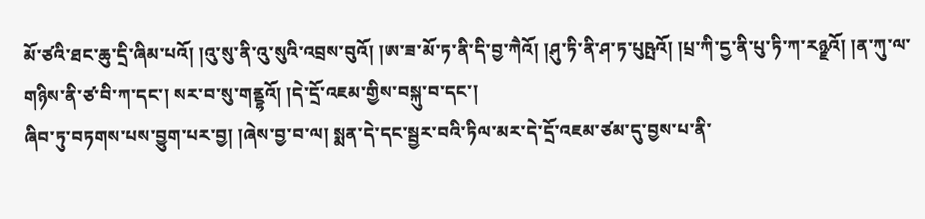མོ་ཙའི་ཐང་ཆུ་དྲི་ཞིམ་པའོ། །འུ་སུ་ནི་འུ་སུའི་འབྲས་བུའོ། །ཨ་ཟ་མོ་ཏ་ནི་དི་བྱ་ཀཻའོ། །ཤུ་ཏི་ནི་ཤ་ཏ་པུཥྤའོ། །པྲ་ཀི་དྱ་ནི་པུ་ཏི་ཀ་རཉྫའོ། །ན་ཀུ་ལ་གཉིས་ནི་ཙ་བི་ཀ་དང་། སར་བ་སུ་གནྡྷའོ། །དེ་དྲོ་འཇམ་གྱིས་བསྐུ་བ་དང་།
ཞིབ་ཏུ་བཏགས་པས་བྱུག་པར་བྱ། །ཞེས་བྱ་བ་ལ། སྨན་དེ་དང་སྦྱར་བའི་ཏིལ་མར་དེ་དྲོ་འཇམ་ཙམ་དུ་བྱས་པ་ནི་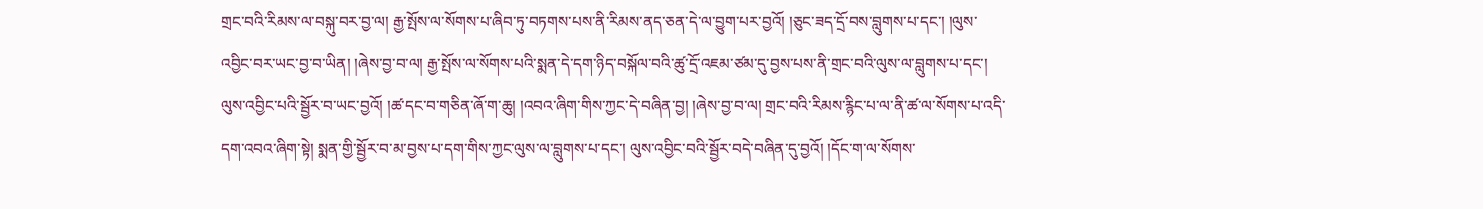གྲང་བའི་རིམས་ལ་བསྐུ་བར་བྱ་ལ། རྒྱ་སྤོས་ལ་སོགས་པ་ཞིབ་ཏུ་བཏགས་པས་ནི་རིམས་ནད་ཅན་དེ་ལ་བྱུག་པར་བྱའོ། །ཅུང་ཟད་དྲོ་བས་བླུགས་པ་དང་། །ལུས་འབྱིང་བར་ཡང་བྱ་བ་ཡིན། །ཞེས་བྱ་བ་ལ། རྒྱ་སྤོས་ལ་སོགས་པའི་སྨན་དེ་དག་ཉིད་བསྐོལ་བའི་ཚུ་དྲོ་འཇམ་ཙམ་དུ་བྱས་པས་ནི་གྲང་བའི་ལུས་ལ་བླུགས་པ་དང་། ལུས་འབྱིང་པའི་སྦྱོར་བ་ཡང་བྱའོ། །ཚ་དང་བ་གཅིན་ཞོ་ག་ཆུ། །འབའ་ཞིག་གིས་ཀྱང་དེ་བཞིན་བྱ། །ཞེས་བྱ་བ་ལ། གྲང་བའི་རིམས་རྙིང་པ་ལ་ནི་ཚ་ལ་སོགས་པ་འདི་དག་འབའ་ཞིག་སྟེ། སྨན་གྱི་སྦྱོར་བ་མ་བྱས་པ་དག་གིས་ཀྱང་ལུས་ལ་བླུགས་པ་དང་། ལུས་འབྱིང་བའི་སྦྱོར་བདེ་བཞིན་དུ་བྱའོ། །དོང་ག་ལ་སོགས་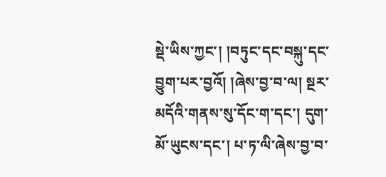སྡེ་ཡིས་ཀྱང་། །བཏུང་དང་བསྐུ་དང་བྱུག་པར་བྱའོ། །ཞེས་བྱ་བ་ལ། སྔར་མདོའི་གནས་སུ་དོང་ག་དང་། དུག་མོ་ཡུངས་དང་། པ་ཏ་ལི་ཞེས་བྱ་བ་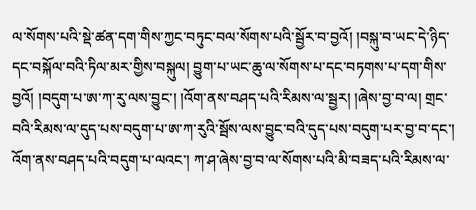ལ་སོགས་པའི་སྡེ་ཚན་དག་གིས་ཀྱང་བཏུང་བལ་སོགས་པའི་སྦྱོར་བ་བྱའོ། །བསྐུ་བ་ཡང་དེ་ཉིད་དང་བསྐོལ་བའི་ཏིལ་མར་གྱིས་བསྐུལ། བྱུག་པ་ཡང་ཆུ་ལ་སོགས་པ་དང་བཏགས་པ་དག་གིས་བྱའོ། །བདུག་པ་ཨ་ཀ་རུ་ལས་བྱུང་། །འོག་ནས་བཤད་པའི་རིམས་ལ་སྦྱར། །ཞེས་བྱ་བ་ལ། གྲང་བའི་རིམས་ལ་དུད་པས་བདུག་པ་ཨ་ཀ་རུའི་སྦོས་ལས་བྱུང་བའི་དུད་པས་བདུག་པར་བྱ་བ་དང་། འོག་ནས་བཤད་པའི་བདུག་པ་ལའང་། ཀ་ཤ་ཞེས་བྱ་བ་ལ་སོགས་པའི་མི་བཟད་པའི་རིམས་ལ་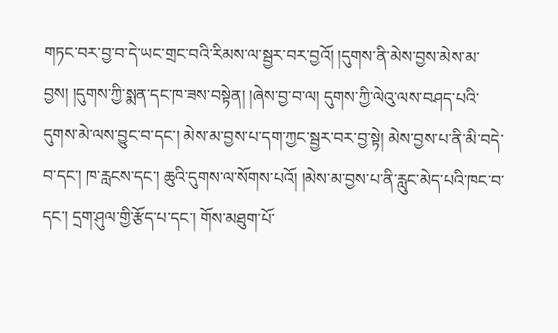གཏང་བར་བྱ་བ་དེ་ཡང་གྲང་བའི་རིམས་ལ་སྦྱར་བར་བྱའོ། །དུགས་ནི་མེས་བྱས་མེས་མ་བྱས། །དུགས་ཀྱི་སྨན་དང་ཁ་ཟས་བསྟེན། །ཞེས་བྱ་བ་ལ། དུགས་ཀྱི་ལེའུ་ལས་བཤད་པའི་དུགས་མེ་ལས་བྱུང་བ་དང་། མེས་མ་བྱས་པ་དག་ཀྱང་སྦྱར་བར་བྱ་སྟེ། མེས་བྱས་པ་ནི་མི་བདེ་བ་དང་། ཁ་རླངས་དང་། ཆུའི་དུགས་ལ་སོགས་པའོ། །མེས་མ་བྱས་པ་ནི་རླུང་མེད་པའི་ཁང་བ་དང་། དྲག་ཤུལ་གྱི་རྩོད་པ་དང་། གོས་མཐུག་པོ་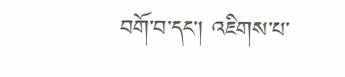བགོ་བ་དང་། འཇིགས་པ་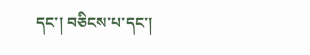དང་། བཅིངས་པ་དང་།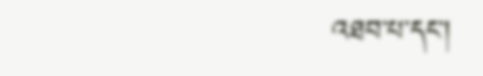འཐབ་པ་དང་།